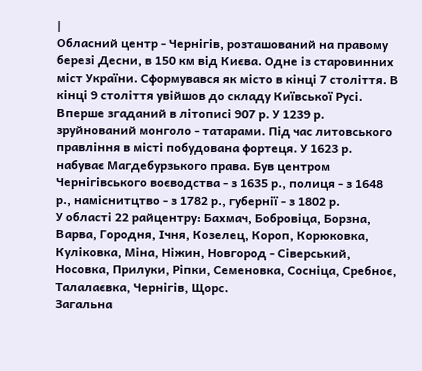|
Обласний центр - Чернігів, розташований на правому березі Десни, в 150 км від Києва. Одне із старовинних міст України. Сформувався як місто в кінці 7 століття. В кінці 9 століття увійшов до складу Київської Русі. Вперше згаданий в літописі 907 р. У 1239 р. зруйнований монголо - татарами. Під час литовського правління в місті побудована фортеця. У 1623 р. набуває Магдебурзького права. Був центром Чернігівського воєводства - з 1635 р., полиця - з 1648 р., наміснитцтво - з 1782 р., губернії - з 1802 р.
У області 22 райцентру: Бахмач, Бобровіца, Борзна, Варва, Городня, Ічня, Козелец, Короп, Корюковка, Куліковка, Міна, Ніжин, Новгород - Сіверський, Носовка, Прилуки, Ріпки, Семеновка, Сосніца, Сребноє, Талалаєвка, Чернігів, Щорс.
Загальна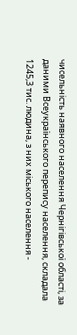чисельність наявного населення Чернігівської області, за даними Всеукраїнського перепису населення, складала 1245,3 тис. людина, з них міського населення -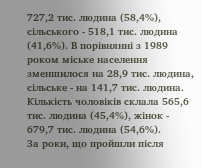727,2 тис. людина (58,4%), сільського - 518,1 тис. людина (41,6%). В порівнянні з 1989 роком міське населення зменшилося на 28,9 тис. людина, сільське - на 141,7 тис. людина.
Кількість чоловіків склала 565,6 тис. людина (45,4%), жінок - 679,7 тис. людина (54,6%).
За роки, що пройшли після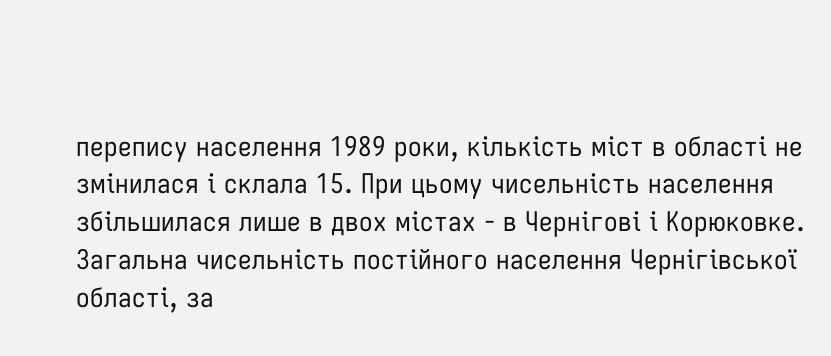перепису населення 1989 роки, кількість міст в області не змінилася і склала 15. При цьому чисельність населення збільшилася лише в двох містах - в Чернігові і Корюковке.
Загальна чисельність постійного населення Чернігівської області, за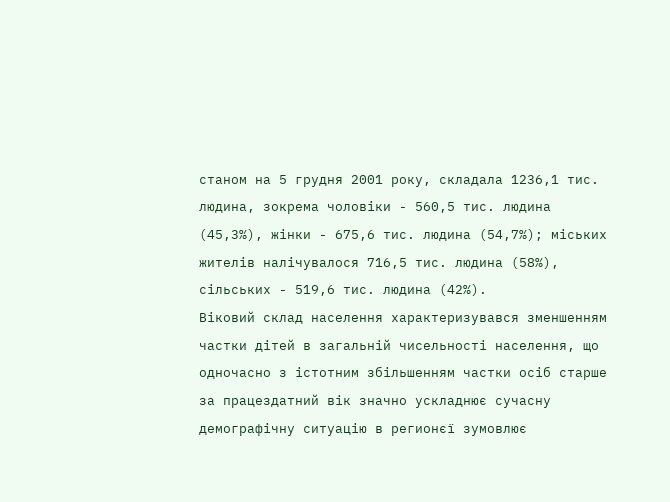станом на 5 грудня 2001 року, складала 1236,1 тис. людина, зокрема чоловіки - 560,5 тис. людина (45,3%), жінки - 675,6 тис. людина (54,7%); міських жителів налічувалося 716,5 тис. людина (58%), сільських - 519,6 тис. людина (42%).
Віковий склад населення характеризувався зменшенням частки дітей в загальній чисельності населення, що одночасно з істотним збільшенням частки осіб старше за працездатний вік значно ускладнює сучасну демографічну ситуацію в регионєї зумовлює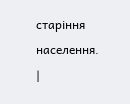старіння населення. |